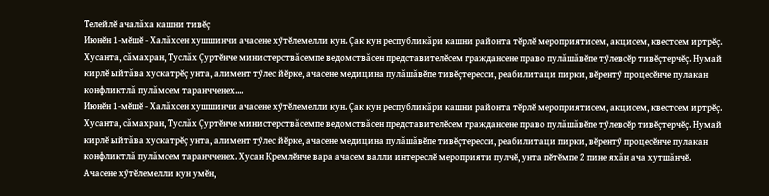Телейлӗ ачалăха кашни тивӗç
Июнӗн 1-мӗшӗ - Халăхсен хушшинчи ачасене хӳтӗлемелли кун. Çак кун республикăри кашни районта тӗрлӗ мероприятисем, акцисем, квестсем иртрӗç. Хусанта, сăмахран, Туслăх Çуртӗнче министерствăсемпе ведомствăсен представителӗсем граждансене право пулăшăвӗпе тӳлевсӗр тивӗçтерчӗç. Нумай кирлӗ ыйтăва хускатрӗç унта, алимент тӳлес йӗрке, ачасене медицина пулăшăвӗпе тивӗçтересси, реабилитаци пирки, вӗрентӳ процесӗнче пулакан конфликтлă пулăмсем таранчченех....
Июнӗн 1-мӗшӗ - Халăхсен хушшинчи ачасене хӳтӗлемелли кун. Çак кун республикăри кашни районта тӗрлӗ мероприятисем, акцисем, квестсем иртрӗç. Хусанта, сăмахран, Туслăх Çуртӗнче министерствăсемпе ведомствăсен представителӗсем граждансене право пулăшăвӗпе тӳлевсӗр тивӗçтерчӗç. Нумай кирлӗ ыйтăва хускатрӗç унта, алимент тӳлес йӗрке, ачасене медицина пулăшăвӗпе тивӗçтересси, реабилитаци пирки, вӗрентӳ процесӗнче пулакан конфликтлă пулăмсем таранчченех. Хусан Кремлӗнче вара ачасем валли интереслӗ мероприяти пулчӗ, унта пӗтӗмпе 2 пине яхăн ача хутшăнчӗ.
Ачасене хӳтӗлемелли кун умӗн,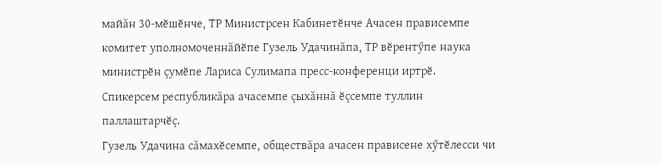майăн 30-мӗшӗнче, ТР Министрсен Кабинетӗнче Ачасен прависемпе комитет уполномоченнăйӗпе Гузель Удачинăпа, ТР вӗрентӳпе наука министрӗн çумӗпе Лариса Сулимапа пресс-конференци иртрӗ. Спикерсем республикăра ачасемпе çыхăннă ӗçсемпе туллин паллаштарчӗç.
Гузель Удачина сăмахӗсемпе, обществăра ачасен прависене хӳтӗлесси чи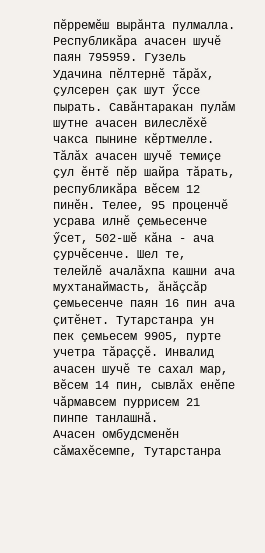пӗрремӗш вырăнта пулмалла. Республикăра ачасен шучӗ паян 795959. Гузель Удачина пӗлтернӗ тăрăх, çулсерен çак шут ӳссе пырать. Савăнтаракан пулăм шутне ачасен вилеслӗхӗ чакса пынине кӗртмелле. Тăлăх ачасен шучӗ темиçе çул ӗнтӗ пӗр шайра тăрать, республикăра вӗсем 12 пинӗн. Телее, 95 проценчӗ усрава илнӗ çемьесенче ӳсет, 502-шӗ кăна - ача çурчӗсенче. Шел те, телейлӗ ачалăхпа кашни ача мухтанаймасть, ăнăçсăр çемьесенче паян 16 пин ача çитӗнет. Тутарстанра ун пек çемьесем 9905, пурте учетра тăраççӗ. Инвалид ачасен шучӗ те сахал мар, вӗсем 14 пин, сывлăх енӗпе чăрмавсем пуррисем 21 пинпе танлашнă.
Ачасен омбудсменӗн сăмахӗсемпе, Тутарстанра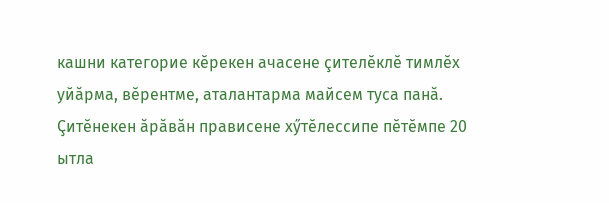кашни категорие кӗрекен ачасене çителӗклӗ тимлӗх уйăрма, вӗрентме, аталантарма майсем туса панă. Çитӗнекен ăрăвăн прависене хӳтӗлессипе пӗтӗмпе 20 ытла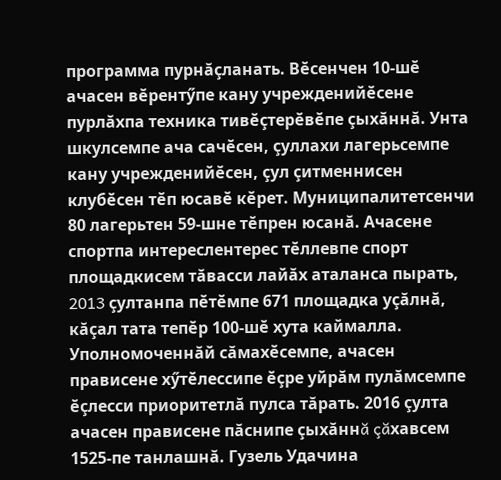программа пурнăçланать. Вӗсенчен 10-шӗ ачасен вӗрентӳпе кану учрежденийӗсене пурлăхпа техника тивӗçтерӗвӗпе çыхăннă. Унта шкулсемпе ача сачӗсен, çуллахи лагерьсемпе кану учрежденийӗсен, çул çитменнисен клубӗсен тӗп юсавӗ кӗрет. Муниципалитетсенчи 80 лагерьтен 59-шне тӗпрен юсанă. Ачасене спортпа интереслентерес тӗллевпе спорт площадкисем тăвасси лайăх аталанса пырать, 2013 çултанпа пӗтӗмпе 671 площадка уçăлнă, кăçал тата тепӗр 100-шӗ хута каймалла.
Уполномоченнăй сăмахӗсемпе, ачасен прависене хӳтӗлессипе ӗçре уйрăм пулăмсемпе ӗçлесси приоритетлă пулса тăрать. 2016 çулта ачасен прависене пăснипе çыхăннă çăхавсем 1525-пе танлашнă. Гузель Удачина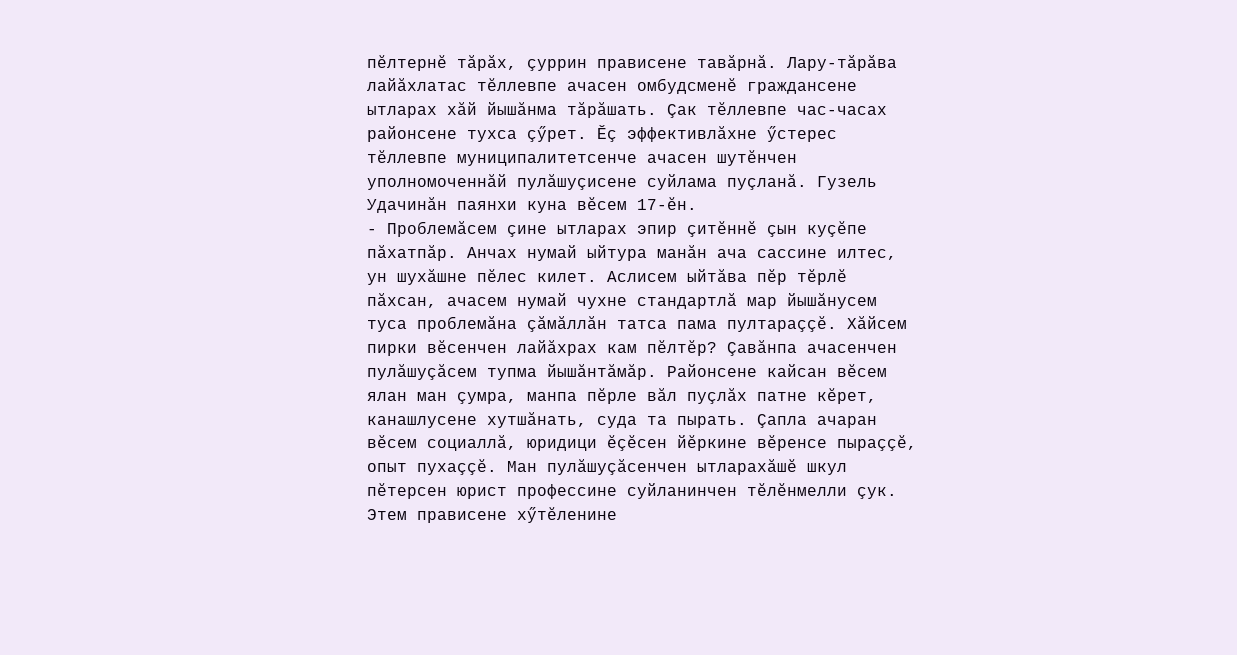пӗлтернӗ тăрăх, çуррин прависене тавăрнă. Лару-тăрăва лайăхлатас тӗллевпе ачасен омбудсменӗ граждансене ытларах хăй йышăнма тăрăшать. Çак тӗллевпе час-часах районсене тухса çӳрет. Ӗç эффективлăхне ӳстерес тӗллевпе муниципалитетсенче ачасен шутӗнчен уполномоченнăй пулăшуçисене суйлама пуçланă. Гузель Удачинăн паянхи куна вӗсем 17-ӗн.
- Проблемăсем çине ытларах эпир çитӗннӗ çын куçӗпе пăхатпăр. Анчах нумай ыйтура манăн ача сассине илтес, ун шухăшне пӗлес килет. Аслисем ыйтăва пӗр тӗрлӗ пăхсан, ачасем нумай чухне стандартлă мар йышăнусем туса проблемăна çăмăллăн татса пама пултараççӗ. Хăйсем пирки вӗсенчен лайăхрах кам пӗлтӗр? Çавăнпа ачасенчен пулăшуçăсем тупма йышăнтăмăр. Районсене кайсан вӗсем ялан ман çумра, манпа пӗрле вăл пуçлăх патне кӗрет, канашлусене хутшăнать, суда та пырать. Çапла ачаран вӗсем социаллă, юридици ӗçӗсен йӗркине вӗренсе пыраççӗ, опыт пухаççӗ. Ман пулăшуçăсенчен ытларахăшӗ шкул пӗтерсен юрист профессине суйланинчен тӗлӗнмелли çук. Этем прависене хӳтӗленине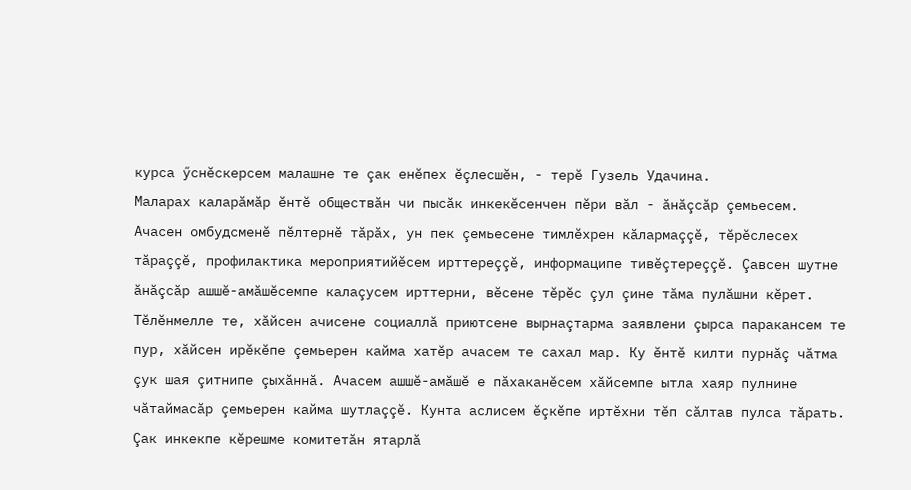курса ӳснӗскерсем малашне те çак енӗпех ӗçлесшӗн, - терӗ Гузель Удачина.
Маларах каларăмăр ӗнтӗ обществăн чи пысăк инкекӗсенчен пӗри вăл - ăнăçсăр çемьесем. Ачасен омбудсменӗ пӗлтернӗ тăрăх, ун пек çемьесене тимлӗхрен кăлармаççӗ, тӗрӗслесех тăраççӗ, профилактика мероприятийӗсем ирттереççӗ, информаципе тивӗçтереççӗ. Çавсен шутне ăнăçсăр ашшӗ-амăшӗсемпе калаçусем ирттерни, вӗсене тӗрӗс çул çине тăма пулăшни кӗрет. Тӗлӗнмелле те, хăйсен ачисене социаллă приютсене вырнаçтарма заявлени çырса паракансем те пур, хăйсен ирӗкӗпе çемьерен кайма хатӗр ачасем те сахал мар. Ку ӗнтӗ килти пурнăç чăтма çук шая çитнипе çыхăннă. Ачасем ашшӗ-амăшӗ е пăхаканӗсем хăйсемпе ытла хаяр пулнине чăтаймасăр çемьерен кайма шутлаççӗ. Кунта аслисем ӗçкӗпе иртӗхни тӗп сăлтав пулса тăрать. Çак инкекпе кӗрешме комитетăн ятарлă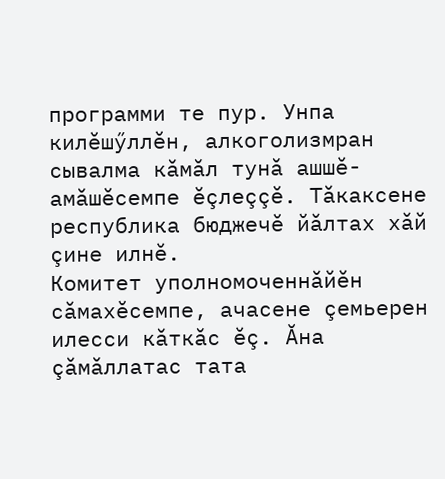программи те пур. Унпа килӗшӳллӗн, алкоголизмран сывалма кăмăл тунă ашшӗ-амăшӗсемпе ӗçлеççӗ. Тăкаксене республика бюджечӗ йăлтах хăй çине илнӗ.
Комитет уполномоченнăйӗн сăмахӗсемпе, ачасене çемьерен илесси кăткăс ӗç. Ăна çăмăллатас тата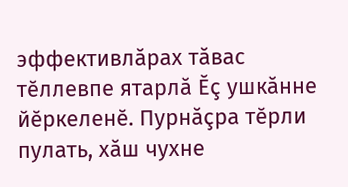эффективлăрах тăвас тӗллевпе ятарлă Ӗç ушкăнне йӗркеленӗ. Пурнăçра тӗрли пулать, хăш чухне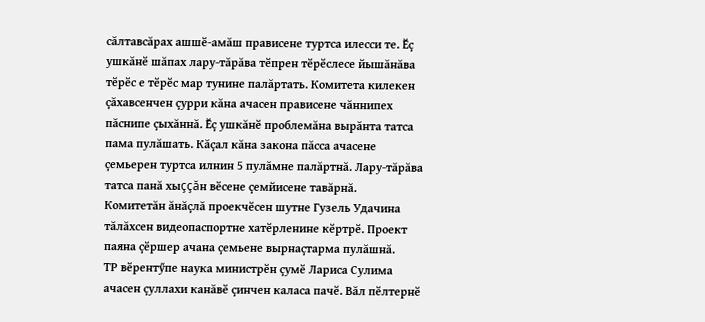сăлтавсăрах ашшӗ-амăш прависене туртса илесси те. Ӗç ушкăнӗ шăпах лару-тăрăва тӗпрен тӗрӗслесе йышăнăва тӗрӗс е тӗрӗс мар тунине палăртать. Комитета килекен çăхавсенчен çурри кăна ачасен прависене чăннипех пăснипе çыхăннă. Ӗç ушкăнӗ проблемăна вырăнта татса пама пулăшать. Кăçал кăна закона пăсса ачасене çемьерен туртса илнин 5 пулăмне палăртнă. Лару-тăрăва татса панă хыççăн вӗсене çемйисене тавăрнă.
Комитетăн ăнăçлă проекчӗсен шутне Гузель Удачина тăлăхсен видеопаспортне хатӗрленине кӗртрӗ. Проект паяна çӗршер ачана çемьене вырнаçтарма пулăшнă.
ТР вӗрентӳпе наука министрӗн çумӗ Лариса Сулима ачасен çуллахи канăвӗ çинчен каласа пачӗ. Вăл пӗлтернӗ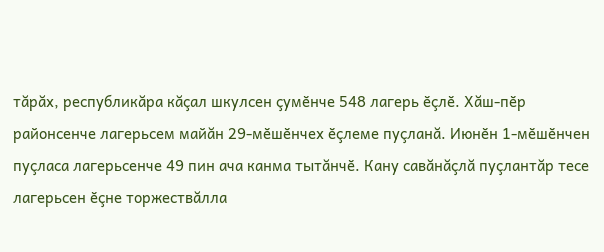тăрăх, республикăра кăçал шкулсен çумӗнче 548 лагерь ӗçлӗ. Хăш-пӗр районсенче лагерьсем майăн 29-мӗшӗнчех ӗçлеме пуçланă. Июнӗн 1-мӗшӗнчен пуçласа лагерьсенче 49 пин ача канма тытăнчӗ. Кану савăнăçлă пуçлантăр тесе лагерьсен ӗçне торжествăлла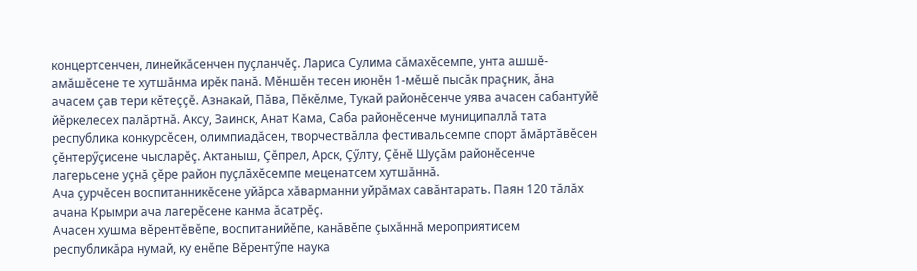концертсенчен, линейкăсенчен пуçланчӗç. Лариса Сулима сăмахӗсемпе, унта ашшӗ-амăшӗсене те хутшăнма ирӗк панă. Мӗншӗн тесен июнӗн 1-мӗшӗ пысăк праçник, ăна ачасем çав тери кӗтеççӗ. Азнакай, Пăва, Пӗкӗлме, Тукай районӗсенче уява ачасен сабантуйӗ йӗркелесех палăртнă. Аксу, Заинск, Анат Кама, Саба районӗсенче муниципаллă тата республика конкурсӗсен, олимпиадăсен, творчествăлла фестивальсемпе спорт ăмăртăвӗсен çӗнтерӳçисене чысларӗç. Актаныш, Çӗпрел, Арск, Çӳлту, Çӗнӗ Шуçăм районӗсенче лагерьсене уçнă çӗре район пуçлăхӗсемпе меценатсем хутшăннă.
Ача çурчӗсен воспитанникӗсене уйăрса хăварманни уйрăмах савăнтарать. Паян 120 тăлăх ачана Крымри ача лагерӗсене канма ăсатрӗç.
Ачасен хушма вӗрентӗвӗпе, воспитанийӗпе, канăвӗпе çыхăннă мероприятисем республикăра нумай, ку енӗпе Вӗрентӳпе наука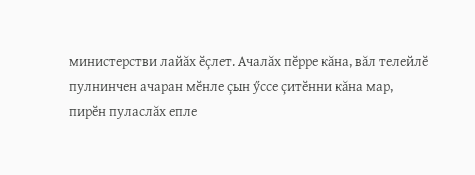министерстви лайăх ӗçлет. Ачалăх пӗрре кăна, вăл телейлӗ пулнинчен ачаран мӗнле çын ӳссе çитӗнни кăна мар, пирӗн пуласлăх епле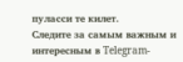пуласси те килет.
Следите за самым важным и интересным в Telegram-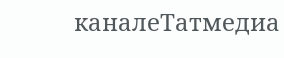каналеТатмедиа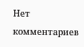Нет комментариев